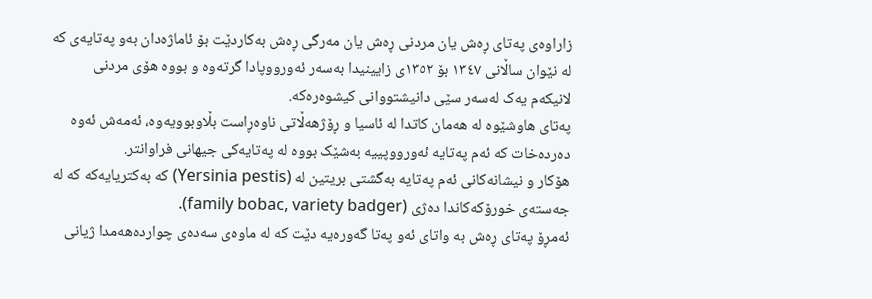زاراوەی پەتای ڕەش یان مردنی ڕەش یان مەرگی ڕەش بەکاردێت بۆ ئاماژەدان بەو پەتایەی کە لە نێوان ساڵانی ١٣٤٧ بۆ ١٣٥٢ی زایینیدا بەسەر ئەورووپادا گرتەوە و بووە ھۆی مردنی لانیکەم یەک لەسەر سێی دانیشتووانی کیشوەرەکە.
پەتای ھاوشێوە لە ھەمان کاتدا لە ئاسیا و ڕۆژھەڵاتی ناوەڕاست بڵاوبوویەوە، ئەمەش ئەوە دەردەخات کە ئەم پەتایە ئەورووپییە بەشێک بووە لە پەتایەکی جیھانی فراوانتر.
ھۆکار و نیشانەکانی ئەم پەتایە بەگشتی بریتین لە (Yersinia pestis) کە بەکتریایەکە کە لە جەستەی خورۆکەکاندا دەژی (family bobac, variety badger).
ئەمڕۆ پەتای ڕەش بە واتای ئەو پەتا گەورەیە دێت کە لە ماوەی سەدەی چواردەھەمدا ژیانی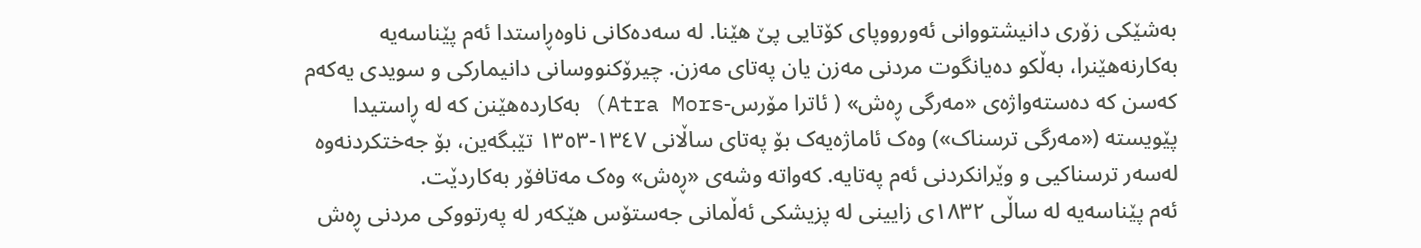بەشێکی زۆری دانیشتووانی ئەورووپای کۆتایی پێ ھێنا. لە سەدەکانی ناوەڕاستدا ئەم پێناسەیە بەکارنەھێنرا، بەڵکو دەیانگوت مردنی مەزن یان پەتای مەزن. چیرۆکنووسانی دانیمارکی و سویدی یەکەم کەسن کە دەستەواژەی «مەرگی ڕەش» ( ئاترا مۆرس-Atra Mors) بەکاردەھێنن کە لە ڕاستیدا پێویستە («مەرگی ترسناک») وەک ئاماژەیەک بۆ پەتای ساڵانی ١٣٤٧-١٣٥٣ تێبگەین، بۆ جەختکردنەوە لەسەر ترسناکیی و وێرانکردنی ئەم پەتایە. کەواتە وشەی «ڕەش» وەک مەتافۆر بەکاردێت.
ئەم پێناسەیە لە ساڵی ١٨٣٢ی زایینی لە پزیشکی ئەڵمانی جەستۆس ھێکەر لە پەرتووکی مردنی ڕەش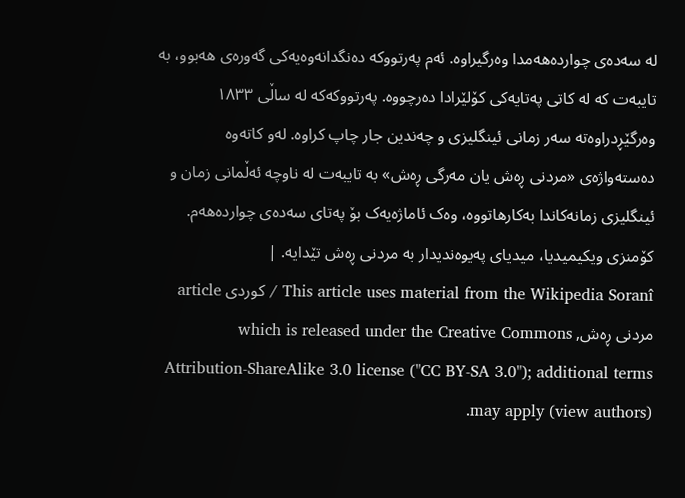لە سەدەی چواردەھەمدا وەرگیراوە. ئەم پەرتووکە دەنگدانەوەیەکی گەورەی ھەبوو، بە تایبەت کە لە کاتی پەتایەکی کۆلێرادا دەرچووە. پەرتووکەکە لە ساڵی ١٨٣٣ وەرگێڕدراوەتە سەر زمانی ئینگلیزی و چەندین جار چاپ کراوە. لەو کاتەوە دەستەواژەی «مردنی ڕەش یان مەرگی ڕەش» بە تایبەت لە ناوچە ئەڵمانی زمان و ئینگلیزی زمانەکاندا بەکارھاتووە، وەک ئاماژەیەک بۆ پەتای سەدەی چواردەھەم.
کۆمنزی ویکیمیدیا، میدیای پەیوەندیدار بە مردنی ڕەش تێدایە. |
This article uses material from the Wikipedia Soranî / کوردی article مردنی ڕەش, which is released under the Creative Commons Attribution-ShareAlike 3.0 license ("CC BY-SA 3.0"); additional terms may apply (view authors).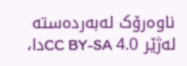ناوەرۆک لەبەردەستە لەژێر CC BY-SA 4.0دا،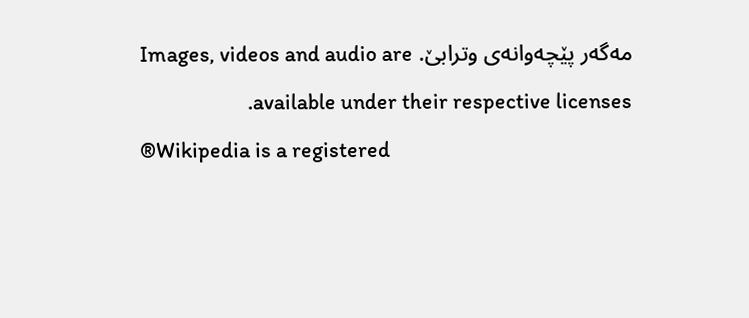مەگەر پێچەوانەی وترابێ. Images, videos and audio are available under their respective licenses.
®Wikipedia is a registered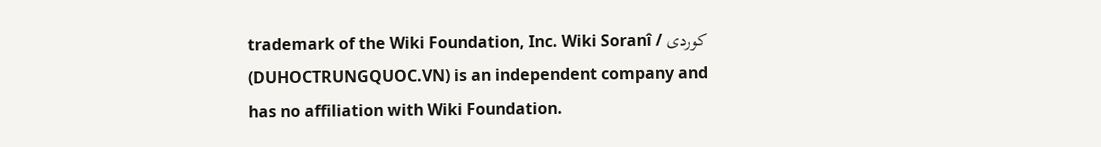trademark of the Wiki Foundation, Inc. Wiki Soranî / کوردی (DUHOCTRUNGQUOC.VN) is an independent company and has no affiliation with Wiki Foundation.